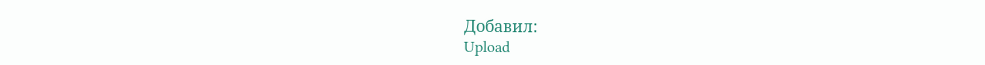Добавил:
Upload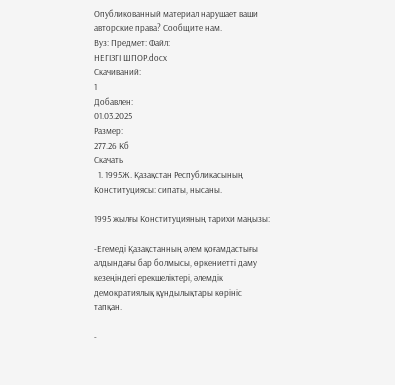Опубликованный материал нарушает ваши авторские права? Сообщите нам.
Вуз: Предмет: Файл:
НЕГІЗГІ ШПОР.docx
Скачиваний:
1
Добавлен:
01.03.2025
Размер:
277.26 Кб
Скачать
  1. 1995Ж. Қазақстан Республикасының Конституциясы: сипаты, нысаны.

1995 жылғы Конституцияның тарихи маңызы:

-Егемеді Қазақстанның әлем қоғамдастығы алдындағы бар болмысы, өркениетті даму кезеңіндегі ерекшеліктері, әлемдік демократиялық құндылықтары көрініс тапқан.

-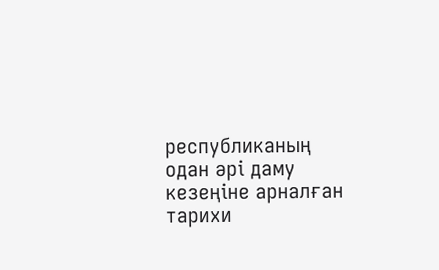республиканың одан әрі даму кезеңіне арналған тарихи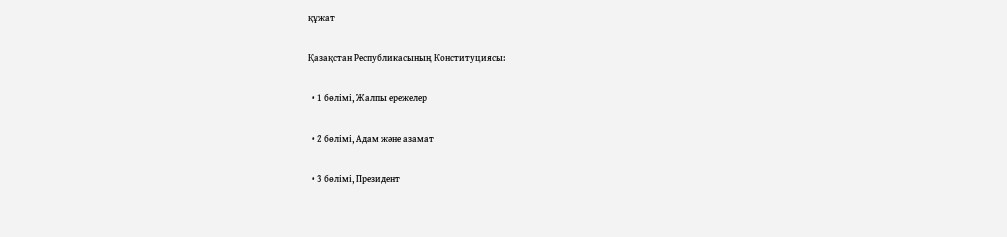құжат

Қазақстан Республикасының Конституциясы:

  • 1 бөлімі, Жалпы ережелер

  • 2 бөлімі, Адам және азамат

  • 3 бөлімі, Президент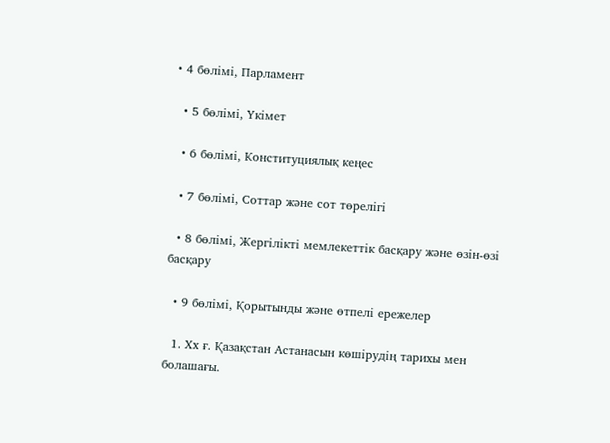• 4 бөлімі, Парламент

  • 5 бөлімі, Үкімет

  • 6 бөлімі, Конституциялық кеңес

  • 7 бөлімі, Соттар және сот төрелігі

  • 8 бөлімі, Жергілікті мемлекеттік басқару және өзін-өзі басқару

  • 9 бөлімі, Қорытынды және өтпелі ережелер

  1. Хх ғ. Қазақстан Астанасын көшірудің тарихы мен болашағы.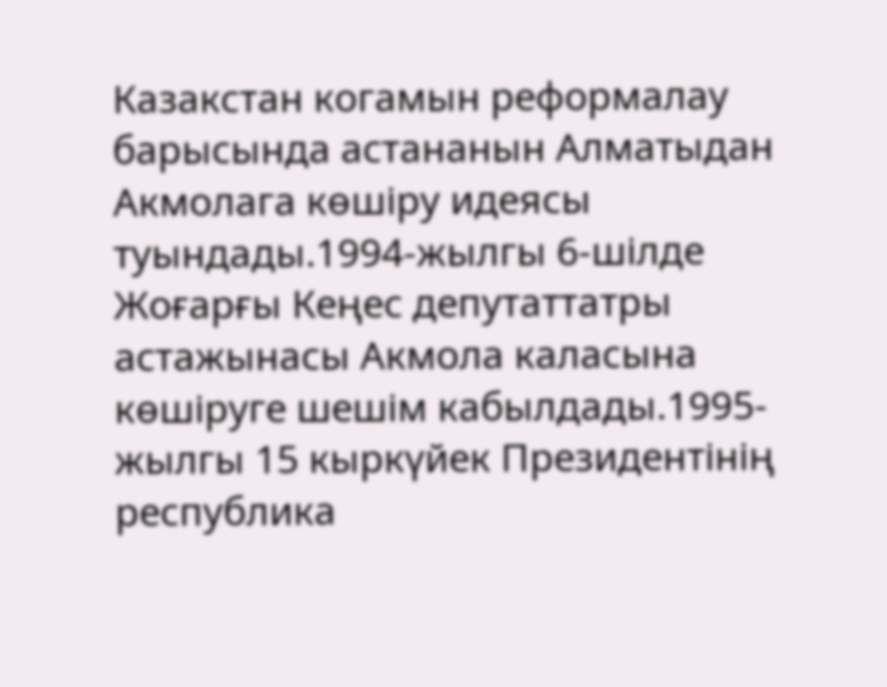Казакстан когамын реформалау барысында астананын Алматыдан Акмолага көшіру идеясы туындады.1994-жылгы 6-шілде Жоғарғы Кеңес депутаттатры астажынасы Акмола каласына көшіруге шешім кабылдады.1995-жылгы 15 кыркүйек Президентінің республика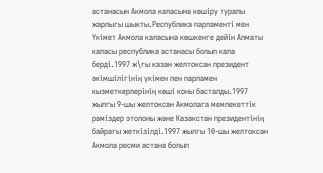астанасын Акмола каласына көшіру туралы жарлыгы шыкты.Республика парламенті мен Үкімет Акмола каласына көшкенге дейін Алматы каласы республика астанасы болып кала берді.1997 ж\гы казан желтоксан президент әкімшілігінің үкімен пен парламен кызметкерлерінің көші коны басталды.1997 жылгы 9-шы желтоксан Акмолага мемлекеттік рәміздер этолоны және Казакстан президентінің байрагы жеткізілді.1997 жылгы 10-шы желтоксан Акмола ресми астана болып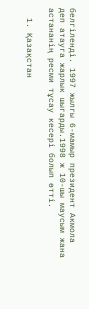белгіленді. 1997 жылгы 6-мамыр президент Акмола деп атауга жарлык шыгарды.1998 ж 10-шы маусым жана астананің ресми тұсау кесері болып өтті.

  1. Қазақстан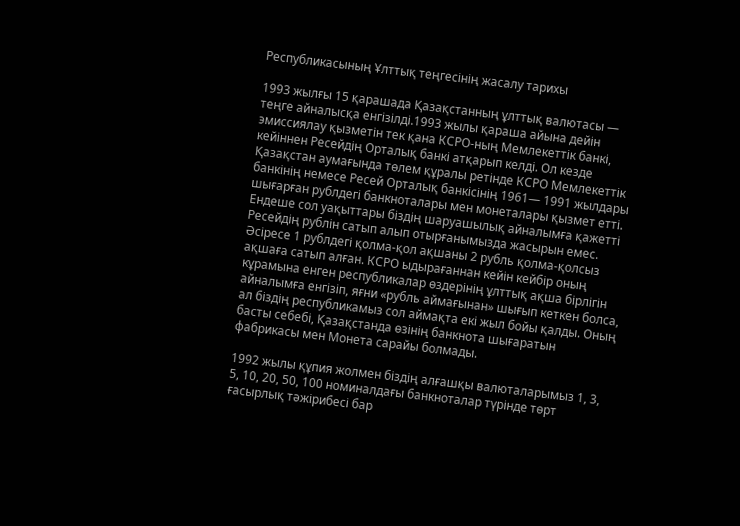Республикасының Ұлттық теңгесінің жасалу тарихы

1993 жылғы 15 қарашада Қазақстанның ұлттық валютасы — теңге айналысқа енгізілді.1993 жылы қараша айына дейін эмиссиялау қызметін тек қана КСРО-ның Мемлекеттік банкі, кейіннен Ресейдің Орталық банкі атқарып келді. Ол кезде Қазақстан аумағында төлем құралы ретінде КСРО Мемлекеттік банкінің немесе Ресей Орталық банкісінің 1961— 1991 жылдары шығарған рублдегі банкноталары мен монеталары қызмет етті. Ендеше сол уақыттары біздің шаруашылық айналымға қажетті Ресейдің рублін сатып алып отырғанымызда жасырын емес. Әсіресе 1 рублдегі қолма-қол ақшаны 2 рубль қолма-қолсыз ақшаға сатып алған. КСРО ыдырағаннан кейін кейбір оның кұрамына енген республикалар өздерінің ұлттық ақша бірлігін айналымға енгізіп, яғни «рубль аймағынан» шығып кеткен болса, ал біздің республикамыз сол аймақта екі жыл бойы қалды. Оның басты себебі, Қазақстанда өзінің банкнота шығаратын фабрикасы мен Монета сарайы болмады.

1992 жылы құпия жолмен біздің алғашқы валюталарымыз 1, 3, 5, 10, 20, 50, 100 номиналдағы банкноталар түрінде төрт ғасырлық тәжірибесі бар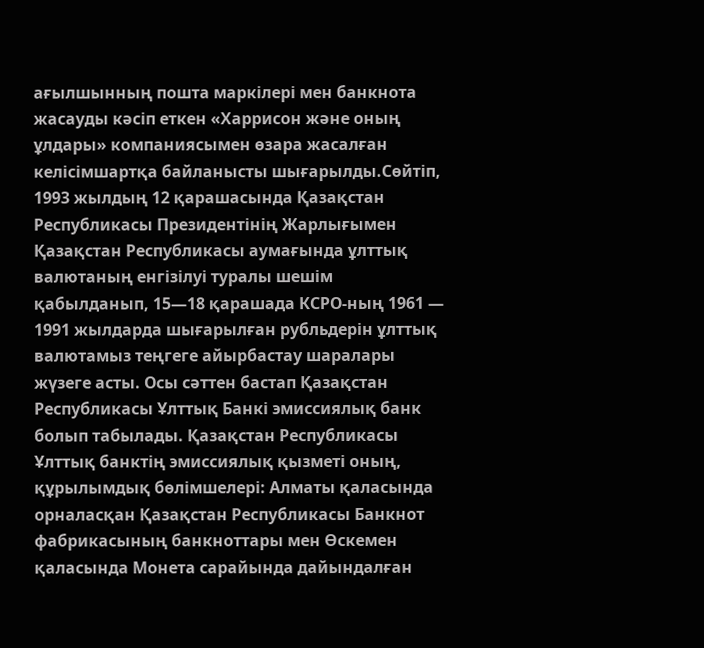ағылшынның пошта маркілері мен банкнота жасауды кәсіп еткен «Харрисон және оның ұлдары» компаниясымен өзара жасалған келісімшартқа байланысты шығарылды.Сөйтіп, 1993 жылдың 12 қарашасында Қазақстан Республикасы Президентінің Жарлығымен Қазақстан Республикасы аумағында ұлттық валютаның енгізілуі туралы шешім қабылданып, 15—18 қарашада КСРО-ның 1961 — 1991 жылдарда шығарылған рубльдерін ұлттық валютамыз теңгеге айырбастау шаралары жүзеге асты. Осы сәттен бастап Қазақстан Республикасы Ұлттық Банкі эмиссиялық банк болып табылады. Қазақстан Республикасы Ұлттық банктің эмиссиялық қызметі оның, құрылымдық бөлімшелері: Алматы қаласында орналасқан Қазақстан Республикасы Банкнот фабрикасының банкноттары мен Өскемен қаласында Монета сарайында дайындалған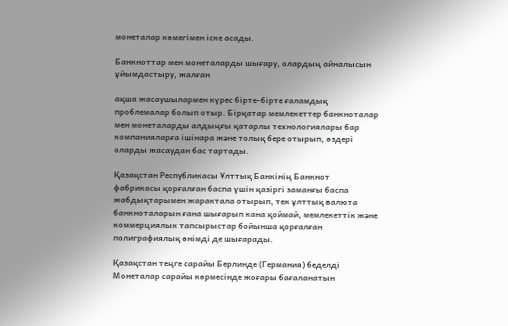монеталар көмегімен іске асады.

Банкноттар мен монеталарды шығару, олардың айналысын ұйымдастыру, жалған

ақша жасаушылармен күрес бірте-бірте ғаламдық проблемалар болып отыр. Бірқатар мемлекеттер банкноталар мен монеталарды алдыңғы қатарлы технологиялары бар компанияларға ішінара және толық бере отырып, өздері оларды жасаудан бас тартады.

Қазақстан Республикасы Ұлттық Банкінің Банкнот фабрикасы қорғалған баспа үшін қазіргі заманғы баспа жабдықтарымен жарактала отырып, тек ұлттық валюта банкноталарын ғана шығарып кана қоймай, мемлекеттік және коммерциялык тапсырыстар бойынша қорғалған полиграфиялық өнімді де шығарады.

Қазақстан теңге сарайы Берлинде (Германия) беделді Монеталар сарайы көрмесінде жоғары бағаланатын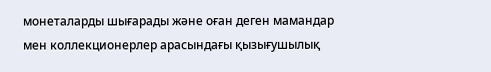монеталарды шығарады және оған деген мамандар мен коллекционерлер арасындағы қызығушылық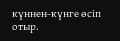күннен-күнге өсіп отыр.